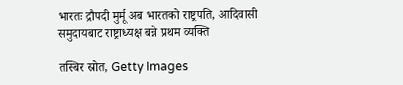भारतः द्रौपदी मुर्मू अब भारतको राष्ट्रपति, आदिवासी समुदायबाट राष्ट्राध्यक्ष बन्ने प्रथम व्यक्ति

तस्बिर स्रोत, Getty Images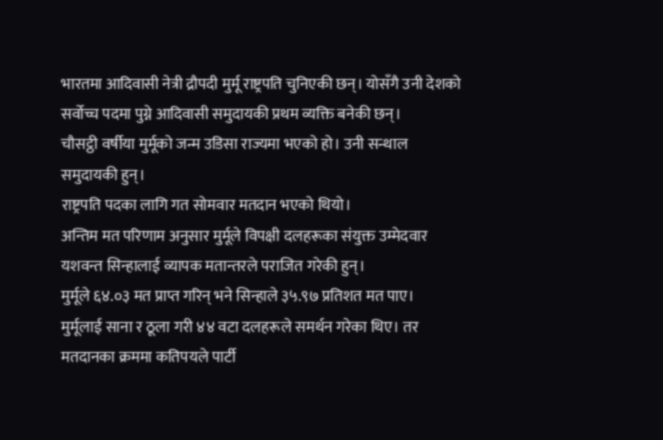भारतमा आदिवासी नेत्री द्रौपदी मुर्मू राष्ट्रपति चुनिएकी छन्। योसँगै उनी देशको सर्वोच्च पदमा पुग्ने आदिवासी समुदायकी प्रथम व्यक्ति बनेकी छन्।
चौसट्ठी वर्षीया मुर्मूको जन्म उडिसा राज्यमा भएको हो। उनी सन्थाल समुदायकी हुन्।
राष्ट्रपति पदका लागि गत सोमवार मतदान भएको थियो।
अन्तिम मत परिणाम अनुसार मुर्मूले विपक्षी दलहरूका संयुक्त उम्मेदवार यशवन्त सिन्हालाई व्यापक मतान्तरले पराजित गरेकी हुन्।
मुर्मूले ६४.०३ मत प्राप्त गरिन् भने सिन्हाले ३५.९७ प्रतिशत मत पाए।
मुर्मूलाई साना र ठूला गरी ४४ वटा दलहरूले समर्थन गरेका थिए। तर मतदानका क्रममा कतिपयले पार्टी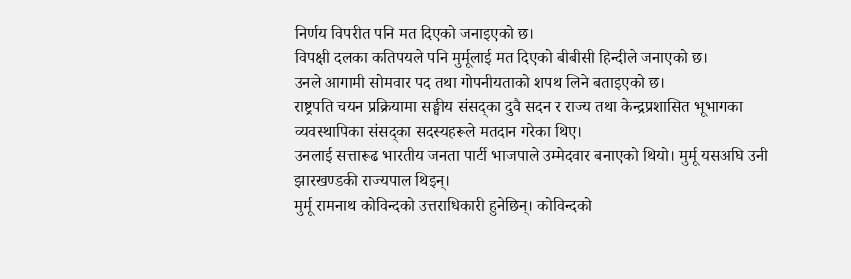निर्णय विपरीत पनि मत दिएको जनाइएको छ।
विपक्षी दलका कतिपयले पनि मुर्मूलाई मत दिएको बीबीसी हिन्दीले जनाएको छ।
उनले आगामी सोमवार पद तथा गोपनीयताको शपथ लिने बताइएको छ।
राष्ट्रपति चयन प्रक्रियामा सङ्घीय संसद्का दुवै सदन र राज्य तथा केन्द्रप्रशासित भूभागका व्यवस्थापिका संसद्का सदस्यहरूले मतदान गरेका थिए।
उनलाई सत्तारूढ भारतीय जनता पार्टी भाजपाले उम्मेदवार बनाएको थियो। मुर्मू यसअघि उनी झारखण्डकी राज्यपाल थिइन्।
मुर्मू रामनाथ कोविन्दको उत्तराधिकारी हुनेछिन्। कोविन्दको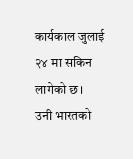कार्यकाल जुलाई २४ मा सकिन लागेको छ।
उनी भारतको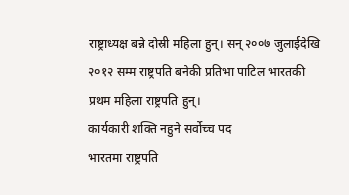राष्ट्राध्यक्ष बन्ने दोस्री महिला हुन्। सन् २००७ जुलाईदेखि २०१२ सम्म राष्ट्रपति बनेकी प्रतिभा पाटिल भारतकी प्रथम महिला राष्ट्रपति हुन्।
कार्यकारी शक्ति नहुने सर्वोच्च पद
भारतमा राष्ट्रपति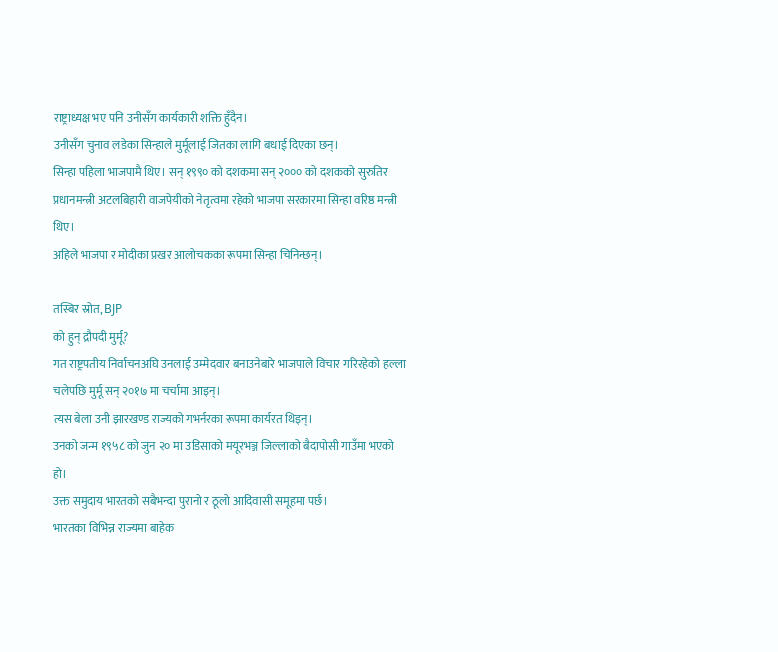राष्ट्राध्यक्ष भए पनि उनीसँग कार्यकारी शक्ति हुँदैन।
उनीसँग चुनाव लडेका सिन्हाले मुर्मूलाई जितका लागि बधाई दिएका छन्।
सिन्हा पहिला भाजपामै थिए। सन् १९९० को दशकमा सन् २००० को दशकको सुरुतिर प्रधानमन्त्री अटलबिहारी वाजपेयीको नेतृत्वमा रहेको भाजपा सरकारमा सिन्हा वरिष्ठ मन्त्री थिए।
अहिले भाजपा र मोदीका प्रखर आलोचकका रूपमा सिन्हा चिनिन्छन्।

तस्बिर स्रोत, BJP
को हुन् द्रौपदी मुर्मू?
गत राष्ट्रपतीय निर्वाचनअघि उनलाई उम्मेदवार बनाउनेबारे भाजपाले विचार गरिरहेको हल्ला चलेपछि मुर्मू सन् २०१७ मा चर्चामा आइन्।
त्यस बेला उनी झारखण्ड राज्यको गभर्नरका रूपमा कार्यरत थिइन्।
उनको जन्म १९५८ को जुन २० मा उडिसाको मयूरभञ्ज जिल्लाको बैदापोसी गाउँमा भएको हो।
उक्त समुदाय भारतको सबैभन्दा पुरानो र ठूलो आदिवासी समूहमा पर्छ।
भारतका विभिन्न राज्यमा बाहेक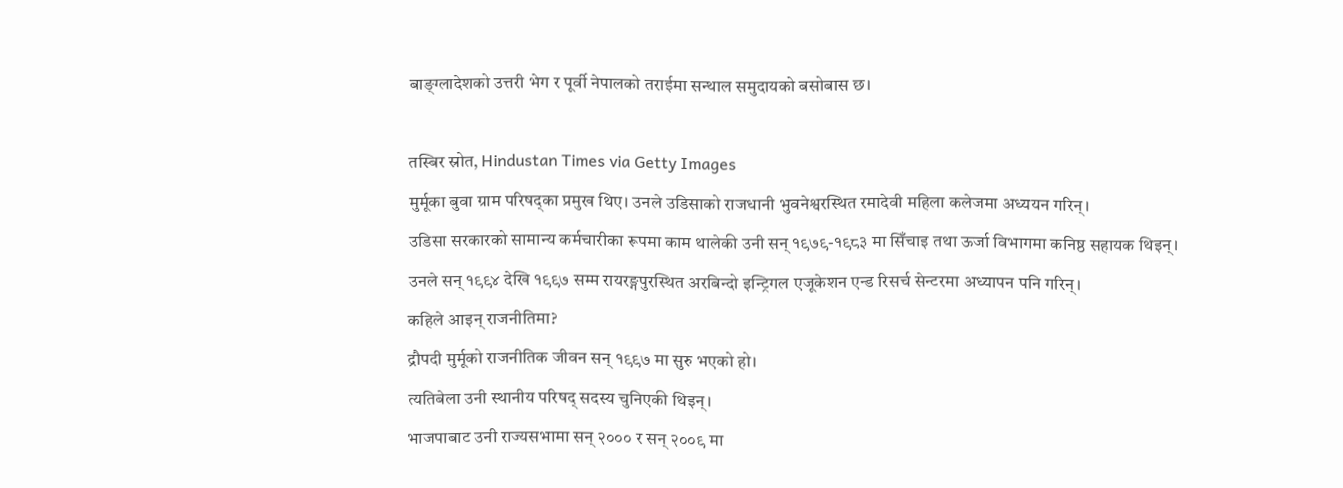बाङ्ग्लादेशको उत्तरी भेग र पूर्वी नेपालको तराईमा सन्थाल समुदायको बसोबास छ।

तस्बिर स्रोत, Hindustan Times via Getty Images
मुर्मूका बुवा ग्राम परिषद्का प्रमुख थिए। उनले उडिसाको राजधानी भुवनेश्वरस्थित रमादेवी महिला कलेजमा अध्ययन गरिन्।
उडिसा सरकारको सामान्य कर्मचारीका रूपमा काम थालेकी उनी सन् १९७९-१९८३ मा सिँचाइ तथा ऊर्जा विभागमा कनिष्ठ सहायक थिइन्।
उनले सन् १९९४ देखि १९९७ सम्म रायरङ्गपुरस्थित अरबिन्दो इन्ट्रिगल एजूकेशन एन्ड रिसर्च सेन्टरमा अध्यापन पनि गरिन्।
कहिले आइन् राजनीतिमा?
द्रौपदी मुर्मूको राजनीतिक जीवन सन् १९९७ मा सुरु भएको हो।
त्यतिबेला उनी स्थानीय परिषद् सदस्य चुनिएकी थिइन्।
भाजपाबाट उनी राज्यसभामा सन् २००० र सन् २००९ मा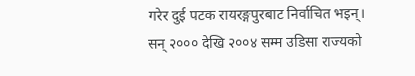गरेर दुई पटक रायरङ्गपुरबाट निर्वाचित भइन्।
सन् २००० देखि २००४ सम्म उडिसा राज्यको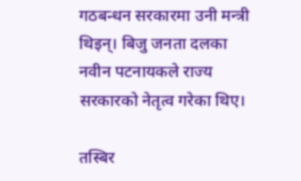गठबन्धन सरकारमा उनी मन्त्री थिइन्। बिजु जनता दलका नवीन पटनायकले राज्य सरकारको नेतृत्व गरेका थिए।

तस्बिर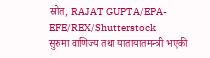स्रोत, RAJAT GUPTA/EPA-EFE/REX/Shutterstock
सुरुमा वाणिज्य तथा यातायातमन्त्री भएकी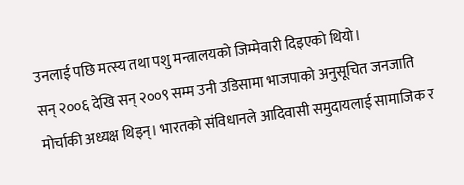उनलाई पछि मत्स्य तथा पशु मन्त्रालयको जिम्मेवारी दिइएको थियो।
सन् २००६ देखि सन् २००९ सम्म उनी उडिसामा भाजपाको अनुसूचित जनजाति मोर्चाकी अध्यक्ष थिइन्। भारतको संविधानले आदिवासी समुदायलाई सामाजिक र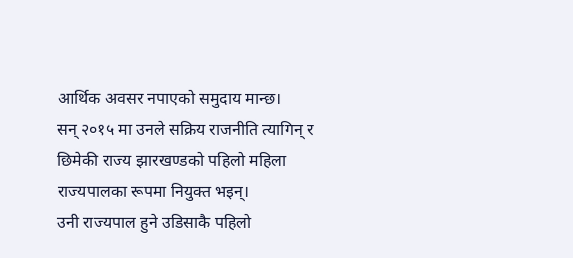आर्थिक अवसर नपाएको समुदाय मान्छ।
सन् २०१५ मा उनले सक्रिय राजनीति त्यागिन् र छिमेकी राज्य झारखण्डको पहिलो महिला राज्यपालका रूपमा नियुक्त भइन्।
उनी राज्यपाल हुने उडिसाकै पहिलो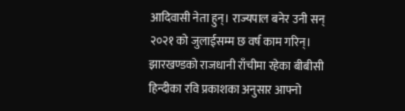आदिवासी नेता हुन्। राज्यपाल बनेर उनी सन् २०२१ को जुलाईसम्म छ वर्ष काम गरिन्।
झारखण्डको राजधानी राँचीमा रहेका बीबीसी हिन्दीका रवि प्रकाशका अनुसार आफ्नो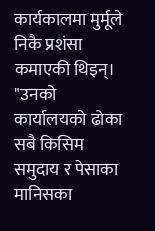कार्यकालमा मुर्मूले निकै प्रशंसा कमाएकी थिइन्।
"उनको कार्यालयको ढोका सबै किसिम समुदाय र पेसाका मानिसका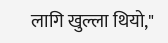लागि खुल्ला थियो,"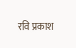रवि प्रकाश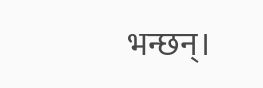भन्छन्।